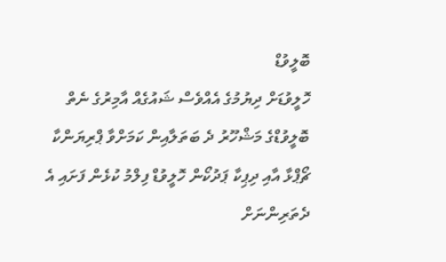ބޮލީވުޑް
ހޮލީވުޑަށް ދިޔުމުގެ އެއްވެސް ޝައުގެއް އާމިރުގެ ނެތް
ބޮލީވުޑްގެ މަޝްހޫރު ދެ ބަތަލާއިން ކަމަށްވާ ޕްރިޔަންކާ ޗޯޕްޅާ އާއި ދިޕިކާ ޕަދުކޯން ހޮލީވުޑް ފިލްމު ކުޅެން ފަށައި އެ ދެތަރިންނަށް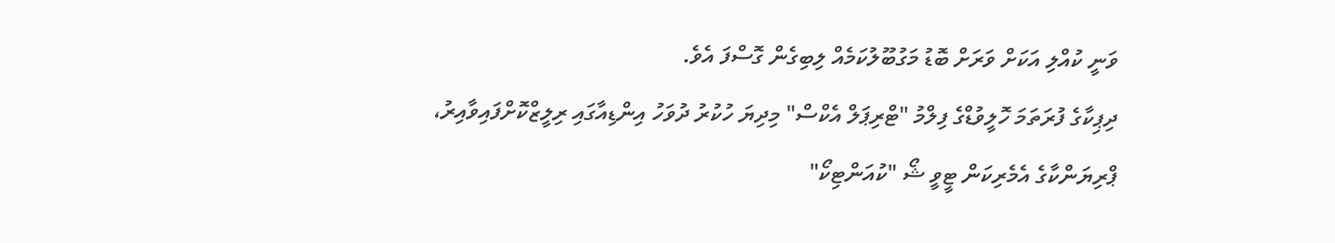ވަނީ ކުއްލި އަކަށް ވަރަށް ބޮޑު މަގުބޫލުކަމެއް ލިބިގެން ގޮސްފަ އެވެ.
ދިޕިކާގެ ފުރަތަމަ ހޮލީވުޑްގެ ފިލްމު "ޓްރިޕަލް އެކްސް" މިދިޔަ ހުކުރު ދުވަހު އިންޑިއާގައި ރިލީޒްކޮށްފައިވާއިރު، ޕްރިޔަންކާގެ އެމެރިކަން ޓީވީ ޝޯ "ކުއަންޓިކޯ"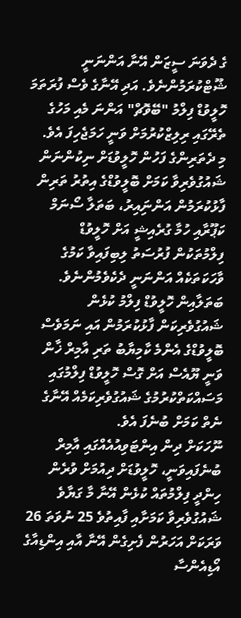ގެ ދެވަނަ ސީޒަން އޭނާ އަންނަނީ ޝޫޓްކުރަމުންނެވެ. އަދި އޭނާގެ ވެސް ފުރަތަމަ ހޮލީވުޑް ފިލްމު "ބޭވޮޗް" އަންނަ މެއި މަހުގެ ތެރޭގައި ރިލިޒްކުރުމަށް ވަނީ ހަމަޖެހިފަ އެވެ.
މި ދެތަރިންގެ ފަހުން ހޮލީވުޑަށް ނިކުންނަން ޝައުގުވެރިވާ ކަމަށް ބޮލީވުޑްގެ އިތުރު ތަރިން ފާޅުކުރަމުން އަންނަިއިރު، ބަތަލާ ސޯނަމް ކަޕޫރާއި ހުމާ ގުރެއިޝީ އަށް ހޮލީވުޑް ފިލްމުތަކުން ފުރުސަތު ލިބިފައިވާ ކަމުގެ ވާހަކަތަކެއް އަންނަނީ ދެކެވެމުންނެވެ.
ބަތަލާއިން ހޮލީވުޑް ފިލްމު ކުޅެން ޝައުގުވެރިކަން ފާޅުކުރަމުން އައި ނަމަވެސް ބޮލީވުޑްގެ އެންމެ ކާމިޔާބު ތަރި އާމިރް ޚާން ވަނީ ޔޫއެސް އަށް ގޮސް ހޮލީވުޑް ފިލްމުގައި މަސައްކަތްކުރުމުގެ ޝައުގުވެރިކަމެއް އޭނާގެ ނެތް ކަމަށް ބުނެފަ އެވެ.
ނޫހަކަށް ދިން އިންޓަވިއުއެއްގައި އާމިރް ބުނެފައިވަނީ، ހޮލީވުޑަށް ދިއުމަށް ވުރެން ހިންދީ ފިލްމުތައް ކުޅެން އޭނާ މާ ގަޔާވެ ޝައުގުވެރިވާ ކަމަށާއި ފާއިތުވެ 25 ނުވަތަ 26 ވަރަކަށް އަހަރުން ފެށިގެން އޭނާ އާއި އިންޑިއާގެ އޯޑިއެންސާ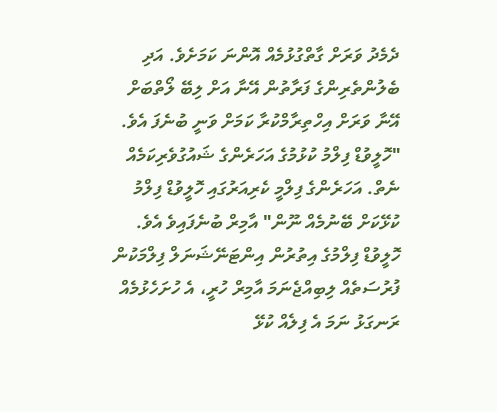ދެމެދު ވަރަށް ގާތްގުޅުމެއް އޮންނަ ކަމަށެވެ. އަދި ބެލުންތެރިންގެ ފަރާތުން އޭނާ އަށް ލިބޭ ލޯތްބަށް އޭނާ ވަރަށް އިހްތިރާމްކުރާ ކަމަށް ވަނީ ބުނެފަ އެވެ.
"ހޮލީވުޑް ފިލްމު ކުޅުމުގެ އަހަރެންގެ ޝައުގުވެރިކަމެއް ނެތް. އަހަރެންގެ ފިލްމީ ކެރިއަރުގައި ހޮލީވުޑް ފިލްމު ކުޅޭކަށް ބޭނުމެއް ނޫން" އާމިރް ބުނެފައިވެ އެވެ.
ހޮލީވުޑް ފިލްމުގެ އިތުރުން އިންޓަނޭޝަނަލް ފިލްމަކުން ފުރުސަތެއް ލިބިއްޖެނަމަ އާމިރް ހުރީ، އެ ހުށަހެޅުމެއް ރަނގަޅު ނަމަ އެ ފިލެއް ކުޅޭ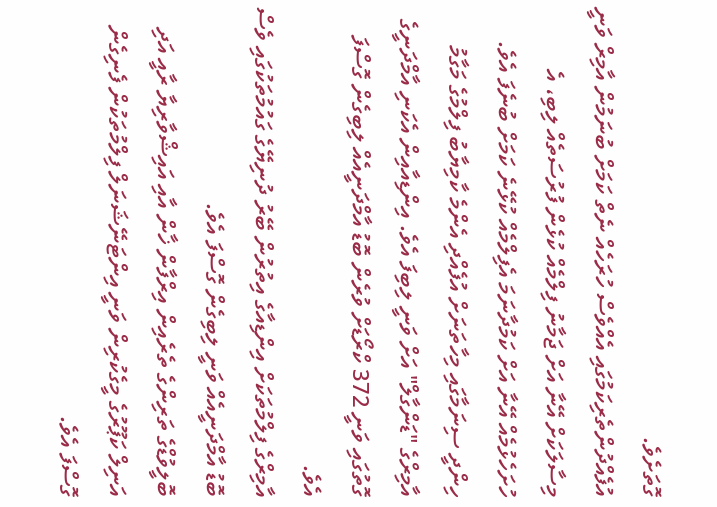ގޮތަށެވެ.
އުފެއްދުންތެރިކަމުގައި އެއްވެސް ހުރަހެއް ނެތް ކަމަށް ބުނަމުން އާމިރް ވަނީ މިސާލަކަށް އޭނާ އަށް ޖަމާނު ފިލްމެއް ކުޅެން ފުރުސަތެއް ލިބި، އެ ހުށަހެޅުމެއް އޭނާ އަށް ކަމުދާނަމަ އެފިލްމެއް ކުޅޭނެ ކަމަށް ބުނެފަ އެވެ.
ހިންދީ ސިނަމާގައި މިހާތަނަށް އުފެއްދި އެންމެ ކާމިޔާބު ފިލްމުގެ މަގާމު އާމިރްގެ "ޑަންގާލް" އަށް ވަނީ ލިބިފަ އެވެ. އިންޑިއާއިން އެކަނި އާމްދަނީގެ ގޮތުގައި ވަނީ 372 ކްރޯޑަށް ވުރެން ބޮޑު އާމްދަނީއެއް ލިބިގެން ގޮސްފަ އެވެ.
އާމިރްގެ ފިލްމުތަކަށް އިންޑިއާގެ އިތުރުން ބޭރު ދުނިޔޭގެ ގައުމުތަކުގައި ވެސް ބޮޑު އާމްދަނީއެއް ވަނީ ލިބިގެން ގޮސްފަ އެވެ.
ބޮލީވުޑްގެ ތަރިންގެ ތެރެއިން އިރްފާން ޚާން އާއި އައިޝްވާރިޔާ ރާއީ އަދި އަނިލް ކަޕޫރުގެ މީގެކުރިން ވަނީ އިންޓަނޭޝަނަލް ފިލްމުތަކުން ފެނިގެން ގޮސްފަ އެވެ.